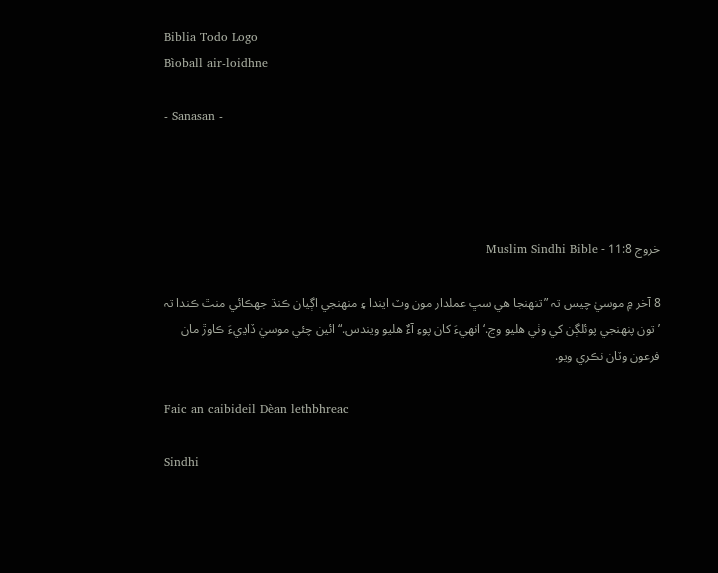Biblia Todo Logo
Bìoball air-loidhne

- Sanasan -




خروج 11:8 - Muslim Sindhi Bible

8 آخر ۾ موسيٰ چيس تہ ”تنهنجا هي سڀ عملدار مون وٽ ايندا ۽ منهنجي اڳيان ڪنڌ جھڪائي منٿ ڪندا تہ ’تون پنهنجي پوئلڳن کي وٺي هليو وڃ.‘ انهيءَ کان پوءِ آءٌ هليو ويندس.“ ائين چئي موسيٰ ڏاڍيءَ ڪاوڙ مان فرعون وٽان نڪري ويو.

Faic an caibideil Dèan lethbhreac

Sindhi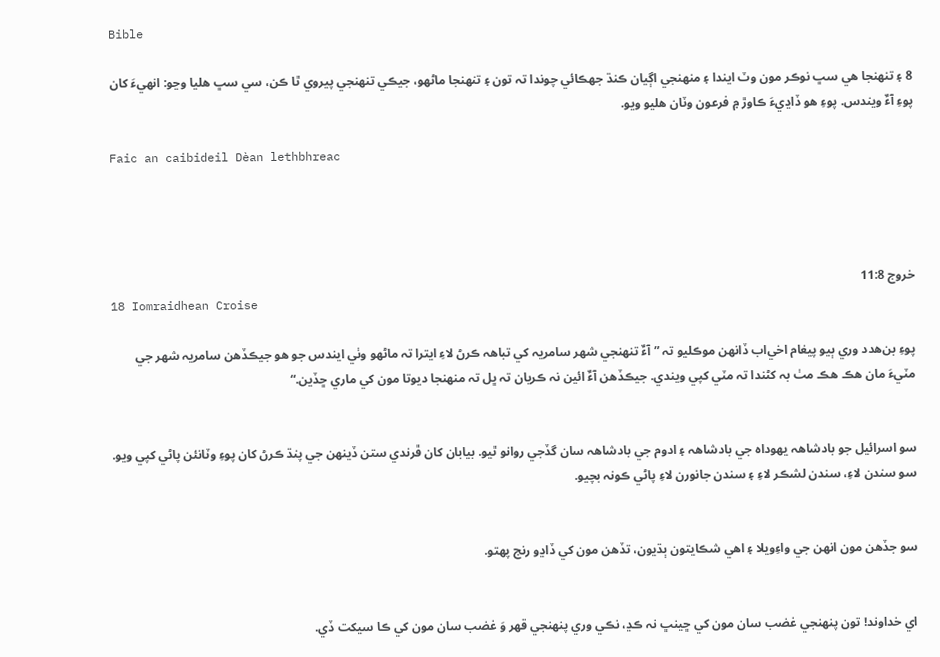Bible

8 ۽ تنهنجا هي سڀ نوڪر مون وٽ ايندا ۽ منهنجي اڳيان ڪنڌ جهڪائي چوندا تہ تون ۽ تنهنجا ماڻهو، جيڪي تنهنجي پيروي ٿا ڪن، سي سڀ هليا وڃو: انهيءَ کان پوءِ آءٌ ويندس. پوءِ هو ڏاڍيءَ ڪاوڙ ۾ فرعون وٽان هليو ويو.

Faic an caibideil Dèan lethbhreac




خروج 11:8
18 Iomraidhean Croise

پوءِ بن‌هدد وري ٻيو پيغام اخي‌اب ڏانهن موڪليو تہ ”آءٌ تنهنجي شهر سامريہ کي تباهہ ڪرڻ لاءِ ايترا تہ ماڻهو وٺي ايندس جو هو جيڪڏهن سامريہ شهر جي مٽيءَ مان هڪ هڪ مٺ بہ کڻندا تہ مٽي کپي ويندي. جيڪڏهن آءٌ ائين نہ ڪريان تہ ڀل تہ منهنجا ديوتا مون کي ماري ڇڏين.“


سو اسرائيل جو بادشاهہ يهوداہ جي بادشاهہ ۽ ادوم جي بادشاهہ سان گڏجي روانو ٿيو. بيابان کان ڦرندي ستن ڏينهن جي پنڌ ڪرڻ کان پوءِ وٽانئن پاڻي کپي ويو. سو سندن لاءِ، سندن لشڪر لاءِ ۽ سندن جانورن لاءِ پاڻي ڪونہ بچيو.


سو جڏهن مون انهن جي واءِ‌ويلا ۽ اهي شڪايتون ٻڌيون، تڏهن مون کي ڏاڍو رنج پهتو.


اي خداوند! تون پنهنجي غضب سان مون کي ڇينڀ نہ ڪڍ، نڪي وري پنهنجي قهر وَ غضب سان مون کي ڪا سيکت ڏي.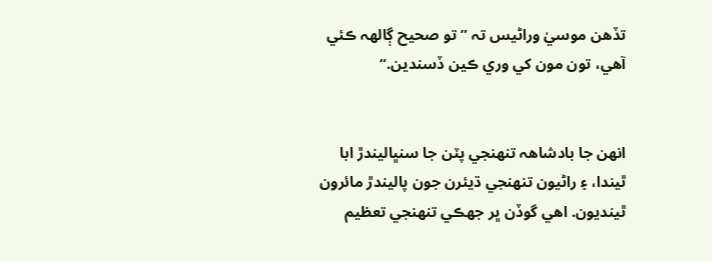تڏهن موسيٰ وراڻيس تہ ”تو صحيح ڳالهہ ڪئي آهي، تون مون کي وري ڪين ڏسندين.“


انهن جا بادشاهہ تنهنجي پٽن جا سنڀاليندڙ ابا ٿيندا، ۽ راڻيون تنهنجي ڌيئرن جون پاليندڙ مائرون ٿينديون. اهي گوڏن ڀر جھڪي تنهنجي تعظيم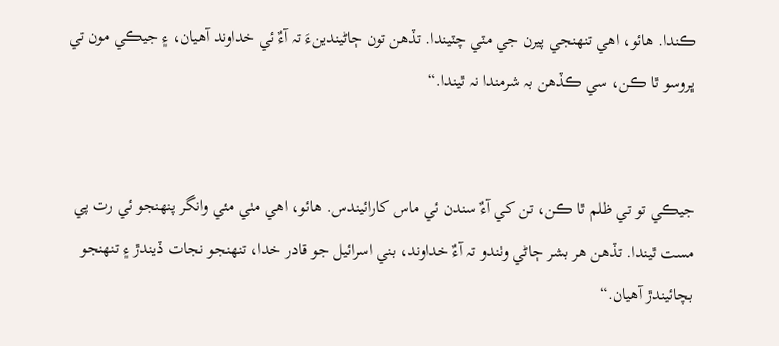ڪندا. هائو، اهي تنهنجي پيرن جي مٽي چٽيندا. تڏهن تون ڄاڻيندينءَ تہ آءٌ ئي خداوند آهيان، ۽ جيڪي مون تي ڀروسو ٿا ڪن، سي ڪڏهن بہ شرمندا نہ ٿيندا.“


جيڪي تو تي ظلم ٿا ڪن، تن کي آءٌ سندن ئي ماس کارائيندس. هائو، اهي مٺي مئي وانگر پنهنجو ئي رت پي مست ٿيندا. تڏهن هر بشر ڄاڻي وٺندو تہ آءٌ خداوند، بني اسرائيل جو قادر خدا، تنهنجو نجات ڏيندڙ ۽ تنهنجو بچائيندڙ آهيان.“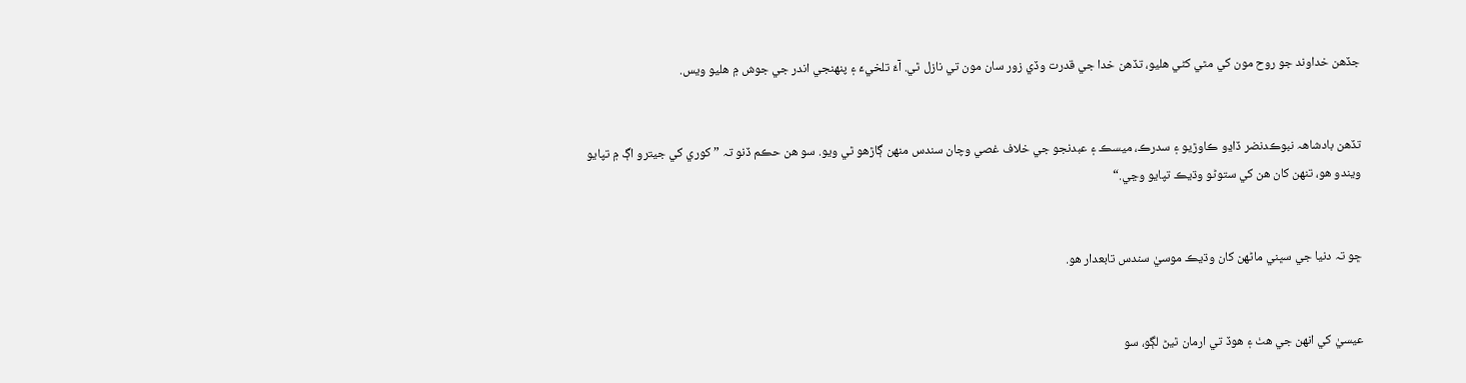جڏهن خداوند جو روح مون کي مٿي کڻي هليو، تڏهن خدا جي قدرت وڏي زور سان مون تي نازل ٿي. آءٌ تلخيءَ ۽ پنهنجي اندر جي جوش ۾ هليو ويس.


تڏهن بادشاهہ نبوڪدنضر ڏاڍو ڪاوڙيو ۽ سدرڪ، ميسڪ ۽ عبدنجو جي خلاف غصي وچان سندس منهن ڳاڙهو ٿي ويو. سو هن حڪم ڏنو تہ ”کوري کي جيترو اڳ ۾ تپايو ويندو هو، تنهن کان هن کي ستوڻو وڌيڪ تپايو وڃي.“


ڇو تہ دنيا جي سڀني ماڻهن کان وڌيڪ موسيٰ سندس تابعدار هو.


عيسيٰ کي انهن جي هٺ ۽ هوڏ تي ارمان ٿيڻ لڳو، سو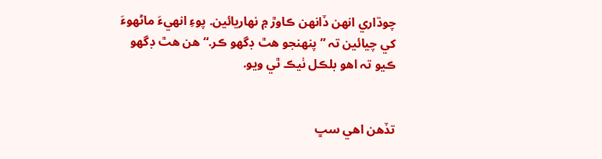چوڌاري انهن ڏانهن ڪاوڙ ۾ نهاريائين. پوءِ انهيءَ ماڻهوءَ کي چيائين تہ ”پنهنجو هٿ ڊگھو ڪر.“ هن هٿ ڊگھو ڪيو تہ اهو بلڪل ٺيڪ ٿي ويو.


تڏهن اهي سڀ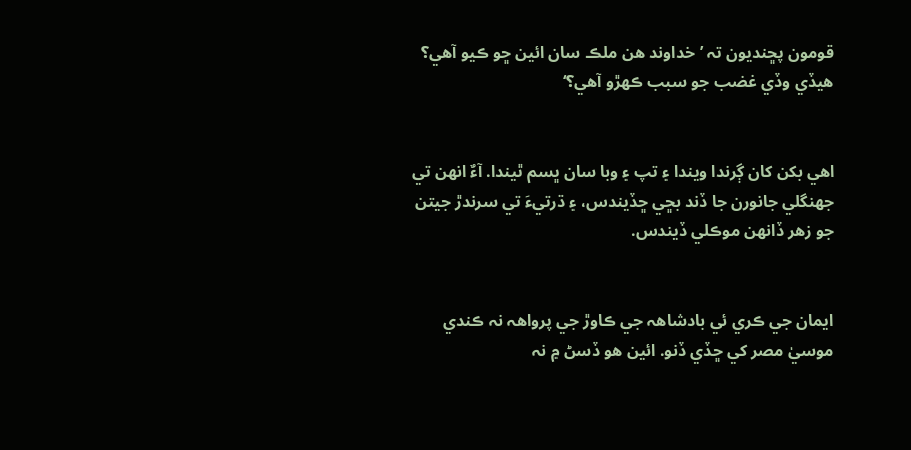قومون پڇنديون تہ ’خداوند هن ملڪ سان ائين ڇو ڪيو آهي؟ هيڏي وڏي غضب جو سبب ڪهڙو آهي؟‘


اهي بکن کان ڳرندا ويندا ۽ تپ ۽ وبا سان ڀسم ٿيندا. آءٌ انهن تي جھنگلي جانورن جا ڏند بڇي ڇڏيندس، ۽ ڌرتيءَ تي سرندڙ جيتن جو زهر ڏانهن موڪلي ڏيندس.


ايمان جي ڪري ئي بادشاهہ جي ڪاوڙ جي پرواهہ نہ ڪندي موسيٰ مصر کي ڇڏي ڏنو. ائين هو ڏسڻ ۾ نہ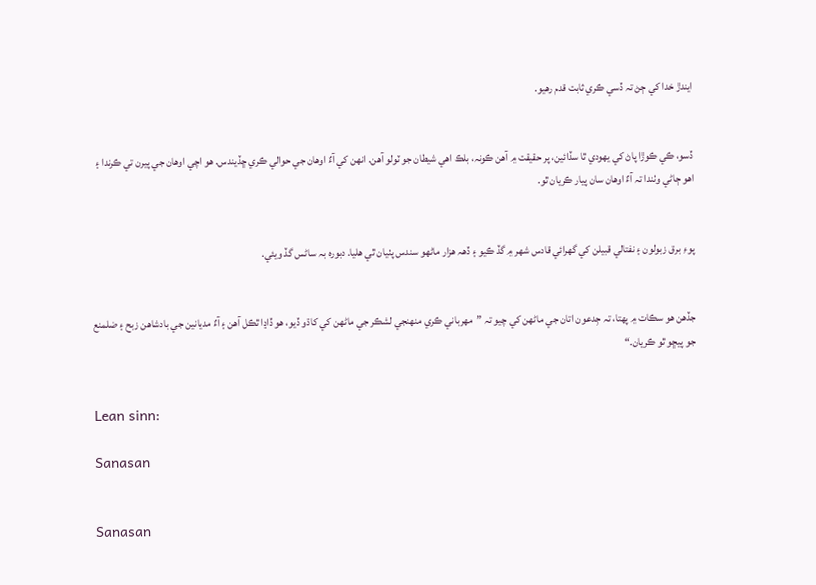ايندڙ خدا کي ڄڻ تہ ڏسي ڪري ثابت قدم رهيو.


ڏسو، ڪي ڪوڙا پاڻ کي يهودي ٿا سڏائين، پر حقيقت ۾ آهن ڪونہ، بلڪ اهي شيطان جو ٽولو آهن. انهن کي آءٌ اوهان جي حوالي ڪري ڇڏيندس. هو اچي اوهان جي پيرن تي ڪرندا ۽ اهو ڄاڻي وٺندا تہ آءٌ اوهان سان پيار ڪريان ٿو.


پوءِ برق زبولون ۽ نفتالي قبيلن کي گھرائي قادس شهر ۾ گڏ ڪيو ۽ ڏهہ هزار ماڻهو سندس پٺيان ٿي هليا. دبورہ بہ ساڻس گڏ ويئي.


جڏهن هو سڪات ۾ پهتا، تہ جِدعون اتان جي ماڻهن کي چيو تہ ”مهرباني ڪري منهنجي لشڪر جي ماڻهن کي کاڌو ڏيو، هو ڏاڍا ٿڪل آهن ۽ آءٌ مديانين جي بادشاهن زبح ۽ ضلمنع جو پيڇو ٿو ڪريان.“


Lean sinn:

Sanasan


Sanasan